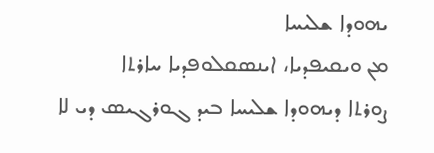ܝܗܘܕܐ ܫܠܝܚܐ
ܡܢ ܘܝܩܝܦܕܝܐ، ܐܝܢܣܩܠܘܦܕܝܐ ܚܐܪܬܐ
ܨܘܪܬܐ ܕܝܗܘܕܐ ܫܠܝܚܐ ܒܝܕ ܓܘܪܓܝܣ ܕܝ ܠܐ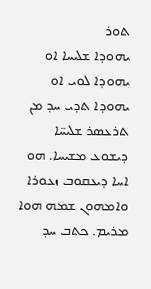ܬܘܪ
ܝܗܘܕܐ ܫܠܝܚܐ ܐܘ ܝܗܘܕܐ ܠܘܝ ܐܘ ܝܗܘܕܐ ܬܕܝ ܚܕ ܡܢ ܬܪܥܣܪ ܫܠܝܚ̈ܐ ܕܝܫܘܥ ܡܫܝܚܐ. ܗܘ ܐܚܐ ܕܝܥܩܘܒ ܙܥܘܪܐ ܘܐܡܗܘܢ ܫܡܗ ܗܘܐ ܡܪܝܡ. ܟܬܒ ܚܕ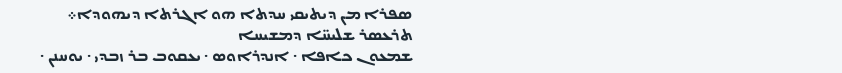ܣܦܪܐ ܡܢ ܕܝܬܝܩܝ ܚܕܬܐ ܗܘ ܐܓܪܬܐ ܕܝܗܘܕܐ܀
ܬܪܥܣܪ ܫܠܝܚ̈ܐ ܕܡܫܝܚܐ
ܫܡܥܘܢ ܟܐܦܐ · ܐܢܕܪܐܘܣ · ܝܥܩܘܒ ܒܪ ܙܒܕܝ · ܝܘܚܢܢ ·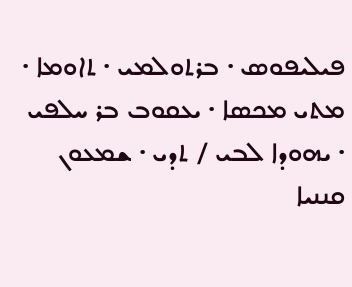ܦܝܠܝܦܘܣ · ܒܪܬܘܠܡܝ · ܬܐܘܡܐ · ܡܬܝ ܡܟܣܐ · ܝܥܩܘܒ ܒܪ ܚܠܦܝ · ܝܗܘܕܐ ܠܒܝ / ܬܕܝ · ܫܡܥܘܢ ܩܢܢܝܐ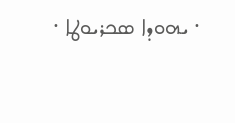· ܝܗܘܕܐ ܣܟܪܝܘܛܐ ·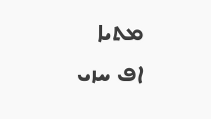ܡܬܝܐ
ܐܦ ܚܙܝ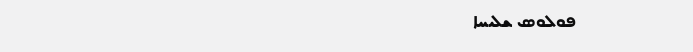ܦܘܠܘܣ ܫܠܝܚܐ